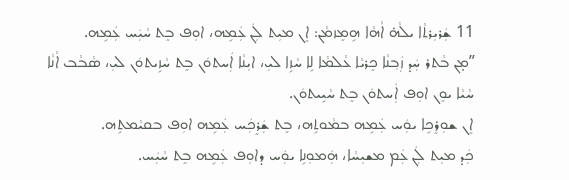11 ܫܲܪܝܼܪܬܵܐ ܝܠܵܗ̇ ܐܵܗܵܐ ܗܹܡܸܙܡܵܢ: ܐܸܢ ܡܝܼܬ ܠܲܢ ܥܲܡܹܗ، ܐܘܼܦ ܒܸܬ ܚܵܝܲܚ ܥܲܡܹܗ.
”ܡ̣ܢ ܒܵܬܪ ܚܲܕ ܙܲܒ݂ܢܵܐ ܟܸܪܝܵܐ ܥܵܠܡܵܐ ܠܹܐ ܚܵܙܹܐ ܠܝܼ، ܐܝܼܢܵܐ ܐܲܚܬܘܿܢ ܒܸܬ ܚܵܙܹܝܬܘܿܢ ܠܝܼ، ܣܵܒܵܒ ܐܵܢܵܐ ܚܵܝܵܐ ܝܘܸܢ ܐܘܼܦ ܐܲܚܬܘܿܢ ܒܸܬ ܚܵܝܹܝܬܘܿܢ.
ܐܸܢ ܫܘܼܪܸܟܹܐ ܝܘܲܚ ܥܲܡܹܗ ܒܡܵܘܬܹܗ، ܒܸܬ ܫܲܪܸܟܲܚ ܥܲܡܹܗ ܐܘܼܦ ܒܩܝܵܡܬܹܗ.
ܟܲܕ ܡܝܼܬ ܠܲܢ ܥܲܡ ܡܫܝܼܚܵܐ، ܗܲܡܘܼܢܹܐ ܝܘܲܚ ܕܐܘܼܦ ܥܲܡܹܗ ܒܸܬ ܚܵܝܲܚ.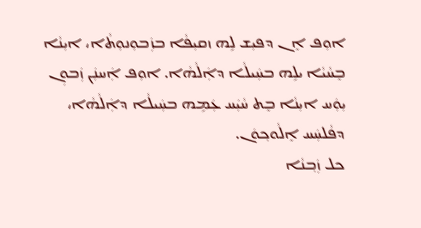ܐܘܼܦ ܐܸܢ ܕܦܝܼܫ ܠܹܗ ܙܩܝܼܦܵܐ ܒܙܲܒܘܼܢܘܼܬܵܐ، ܐܝܼܢܵܐ ܒܸܚܵܝܵܐ ܝܠܹܗ ܒܚܲܝܠܵܐ ܕܐܲܠܵܗܵܐ. ܐܘܼܦ ܐܲܚܢܲܢ ܙܲܒܘܼܢ ܝܼܘܲܚ ܐܝܼܢܵܐ ܒܸܬ ܚܵܝܲܚ ܥܲܡܹܗ ܒܚܲܝܠܵܐ ܕܐܲܠܵܗܵܐ، ܕܦܵܠܚܲܚ ܐܸܠܵܘܟ݂ܘܿܢ.
ܟܠ ܙܲܒ݂ܢܵܐ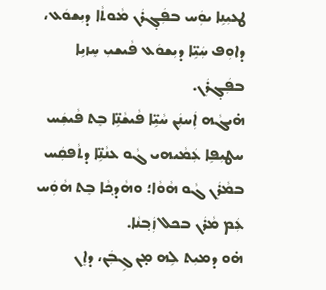ܛܥܝܼܢܹܐ ܝܘܲܚ ܒܦܲܓ݂ܪܲܢ ܡܵܘܬܵܐ ܕܝܼܫܘܿܥ، ܕܐܘܼܦ ܚܲܝܹ̈ܐ ܕܝܼܫܘܿܥ ܦܵܝܫܝܼ ܚܸܙܝܹܐ ܒܦܲܓ݂ܪܲܢ.
ܗ̇ܝܓܵܗ ܐܲܚܢܲܢ ܚܵܝܹ̈ܐ ܦܵܝܫܵܢܹ̈ܐ ܒܸܬ ܦܵܝܫܲܚ ܚܛܝܼܦܹܐ ܥܲܡܵܝܗܝ ܓܵܘ ܥܢܵܢܹ̈ܐ ܕܬܵܦܩܲܚ ܒܡܵܪܲܢ ܓܵܘ ܗܵܘܵܐ؛ ܘܗܵܕܟ݂ܵܐ ܒܸܬ ܗܵܘܲܚ ܥܲܡ ܡܵܪܲܢ ܒܟܠ ܙܲܒ݂ܢܵܐ.
ܗ̇ܘ ܕܡܝܼܬ ܠܹܗ ܡ̣ܢ ܓܹܒܲܢ، ܕܐܸܢ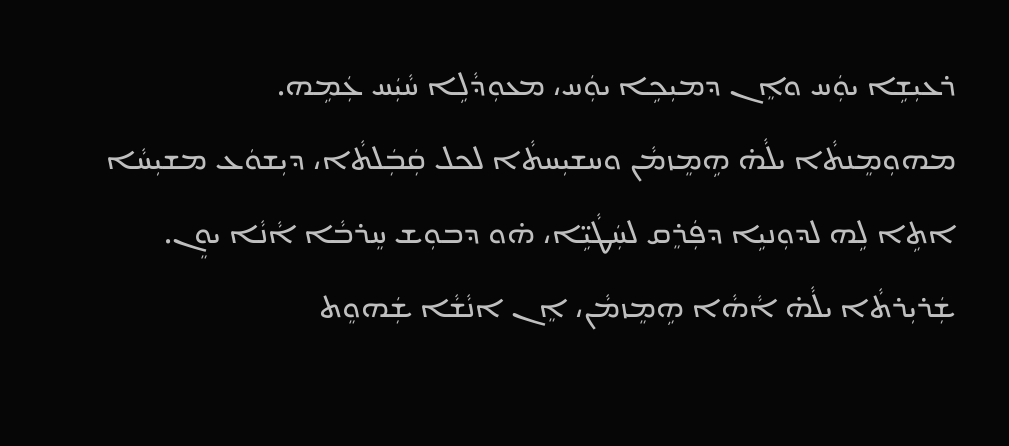ܪܥܝܼܫܹܐ ܝܘܲܚ ܘܐܸܢ ܕܡܝܼܟܹܐ ܝܘܲܚ، ܡܥܘܼܕܵܠܹܐ ܚܵܝܲܚ ܥܲܡܹܗ.
ܡܗܘܼܡܸܢܬܵܐ ܝܠܵܗ̇ ܗܹܡܸܙܡܵܢ ܘܚܫܝܼܚܬܵܐ ܠܟܠ ܩܲܒܲܠܬܵܐ، ܕܝܼܫܘܿܥ ܡܫܝܼܚܵܐ ܐܬܹܐ ܠܹܗ ܠܕܘܼܢܝܹܐ ܕܦܲܪܸܩ ܠܚܲܛܵܝܹ̈ܐ، ܗ̇ܘ ܕܒܘܼܫ ܚܸܪܒܵܐ ܐܵܢܵܐ ܝܘܸܢ.
ܫܲܪܝܼܪܬܵܐ ܝܠܵܗ̇ ܐܵܗܵܐ ܗܹܡܸܙܡܵܢ، ܐܸܢ ܐܢܵܫܵܐ ܫܲܗܘܸܬ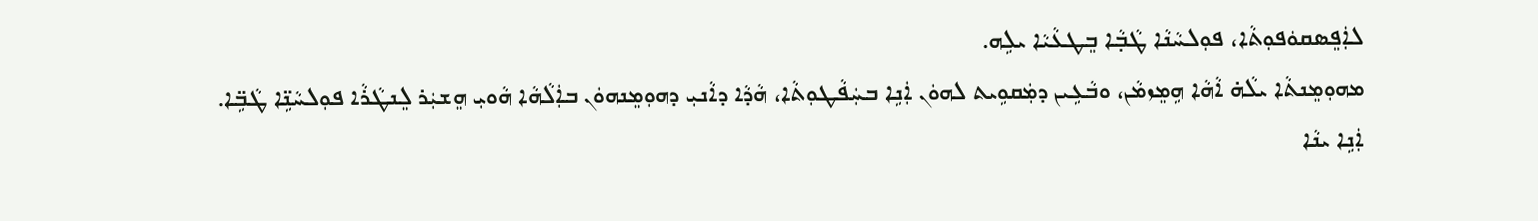ܠܐܲܦܸܣܩܘܿܦܘܼܬܵܐ، ܦܘܼܠܚܵܢܵܐ ܛܵܒ݂ܵܐ ܒܸܛܥܵܝܵܐ ܝܠܹܗ.
ܡܗܘܼܡܸܢܬܵܐ ܝܠܵܗ̇ ܐܵܗܵܐ ܗܹܡܸܙܡܵܢ، ܘܒܵܥܹܝܢ ܕܡܲܩܘܹܝܬ ܠܗܘܿܢ ܐܲܢܹܐ ܒܚܲܦܵܛܘܼܬܵܐ، ܗܵܕܵܐ ܕܐܵܢܝܼ ܕܗܘܼܡܸܢܗܘܿܢ ܒܐܲܠܵܗܵܐ ܗܵܘܝܼ ܗܸܫܝܲܪ ܠܸܢܛܵܪܵܐ ܦܘܼܠܚܵܢܹ̈ܐ ܛܵܒܹ̈ܐ. ܐܲܢܹܐ ܝܢܵܐ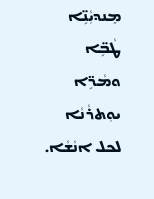ܡܸܢܕܝܼܵܢܹ̈ܐ ܛܵܒܹ̈ܐ ܘܡܵܪܹ̈ܐ ܝܘܼܬܪܵܢܵܐ ܠܟܠ ܐܢܵܫܵܐ.